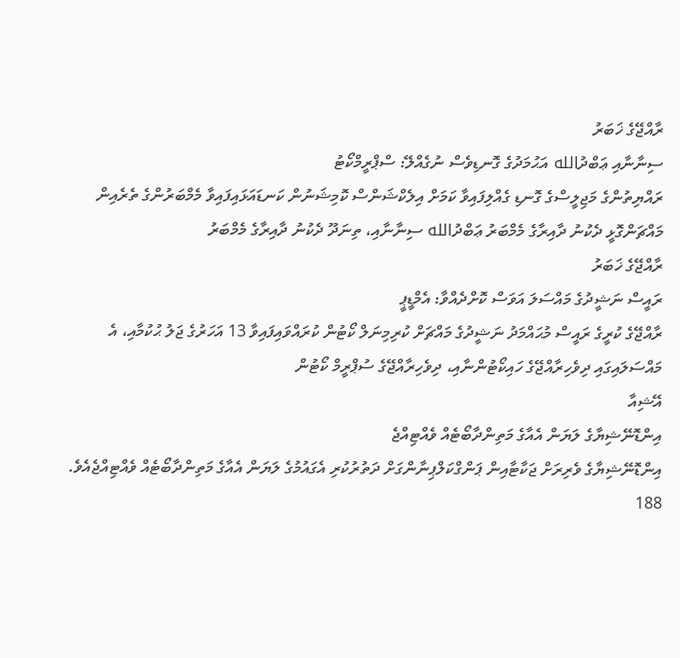ރާއްޖޭގެ ޚަބަރު
ސިނާނާއި ޢަބްދުالله އަޙުމަދުގެ ގޮނޑިވެސް ނުގެއްލޭ: ސްޕްރީމްކޯޓު
ރައްޔިތުންގެ މަޖިލީސްގެ ގޮނޑި ގެއްލިފައިވާ ކަމަށް އިލެކްޝަންސް ކޮމިޝަނުން ކަނޑައަޅައިފައިވާ މެމްބަރުންގެ ތެރެއިން މައްޗަންގޮޅީ ދެކުނު ދާއިރާގެ މެމްބަރު ޢަބްދުالله ސިނާނާއި، ތިނަދޫ ދެކުނު ދާއިރާގެ މެމްބަރު
ރާއްޖޭގެ ޚަބަރު
ރައީސް ނަޝީދުގެ މައްސަލަ އަވަސް ކޮށްދެއްވާ: އެމްޑީޕީ
ރާއްޖޭގެ ކުރީގެ ރައީސް މުޙައްމަދު ނަޝީދުގެ މައްޗަށް ކުރިމިނަލް ކޯޓުން ކުރައްވައިފައިވާ 13 އަހަރުގެ ޖަލު ޙުކުމާއި، އެ މައްސަލައިގައި ދިވެހިރާއްޖޭގެ ހައިކޯޓުންނާއި، ދިވެހިރާއްޖޭގެ ސުޕްރީމް ކޯޓުން
އޭޝިއާ
އިންޑޮނޭޝިޔާގެ ލަޔަން އެއާގެ މަތިންދާބޯޓެއް ވެއްޓިއްޖެ
އިންޑޮނޭޝިޔާގެ ވެރިރަށް ޖަކާޓާއިން ޕަންގްކަލްޕިނާންގަށް ދަތުރުކުރި އެގައުމުގެ ލަޔަން އެއާގެ މަތިންދާބޯޓެއް ވެއްޓިއްޖެއެވެ. 188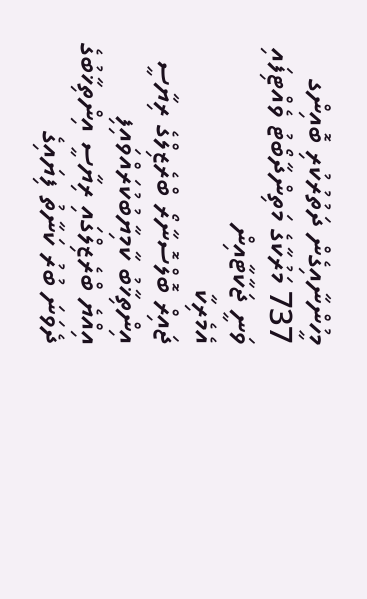މީހުންނާއިގެން ދަތުރުކުރި ބޮއިންގ 737 މަރުކާގެ މަތިންދާބޯޓު ވެއްޓިފައި ވަނީ ޖަކާޓާއިން
އެމެރިކާ
ޖައިރް ބޮލްސޮނާރޯ ބްރެޒިލްގެ ރިޔާސީ އިންތިޚާބު ކާމިޔާބުކުރައްވައިފި
އިއްޔެ ބްރެޒިލްގައި ރިޔާސީ އިންތިޚާބުގެ ދެވަނަ ބުރު ކަނާތު ފިޔައިގެ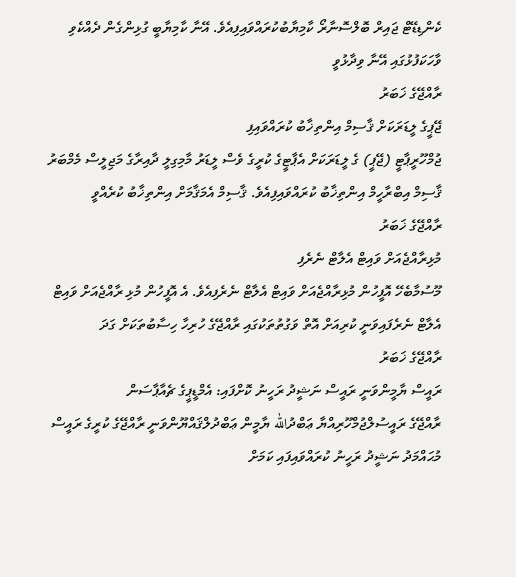ކެންޑިޑޭޓް ޖައިރް ބޮލްސޮނާރޯ ކާމިޔާބުކުރައްވައިފިއެވެ. އޭނާ ކާމިޔާބީ ގުޅިންގެން ދެއްކެވި ވާހަކަފުޅުގައި އޭނާ ވިދާޅުވީ
ރާއްޖޭގެ ޚަބަރު
ޖޭޕީގެ ލީޑަރަކަށް ޤާސިމް އިންތިޚާބު ކުރައްވައިފި
ޖުމްހޫރީޕާޓީ (ޖޭޕީ) ގެ ލީޑަރަކަށް އެޕާޓީގެ ކުރީގެ ވެސް ލީޑަރު މާމިގިލީ ދާއިރާގެ މަޖިލީސް މެމްބަރު ޤާސިމް އިބްރާހީމް އިންތިޚާބު ކުރައްވައިފިއެވެ. ޤާސިމް އެމަޤާމަށް އިންތިޚާބު ކުރެއްވީ
ރާއްޖޭގެ ޚަބަރު
މުޅިރާއްޖެއަށް ވައިޓް އެލާޓް ނެރެފި
މޫސުމާބެހޭ އޮފީހުން މުޅިރާއްޖެއަށް ވައިޓް އެލާޓް ނެރެފިއެވެ. އެ އޮފީހުން މުޅި ރާއްޖެއަށް ވައިޓް އެލާޓް ނެރެފައިވަނީ ކުރިއަށް އޮތް ވަގުތުތަކުގައި ރާއްޖޭގެ ހުރިހާ ހިސާބުތަކަށް ގަދަ
ރާއްޖޭގެ ޚަބަރު
ރައީސް ޔާމީންވަނީ ރައީސް ނަޝީދު ރަހީނު ކޮށްފައި: އެމްޑީޕީގެ ޗެއާޕާސަން
ރާއްޖޭގެ ރައީސުލްޖުމްހޫރިއްޔާ ޢަބްދުالله ޔާމީން ޢަބްދުލްޤައްޔޫންވަނީ ރާއްޖޭގެ ކުރީގެ ރައީސް މުޙައްމަދު ނަޝީދު ރަހީނު ކުރައްވައިފައި ކަމަށް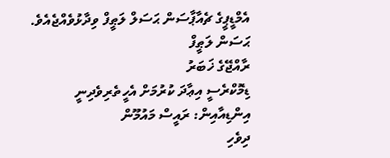އެމްޑީޕީގެ ޗެއާޕާސަން ޙަސަލް ލަޠީފް ވިދާޅުވެއްޖެއެވެ. ޙަސަން ލަޠީފް
ރާއްޖޭގެ ޚަބަރު
ޑިމޮކްރެސީ އިޢާދަ ކުރުމަށް އެހީތެރިވެދިނީ އިންޑިއާއިން: ރައީސް މައުމޫން
ދިވެހި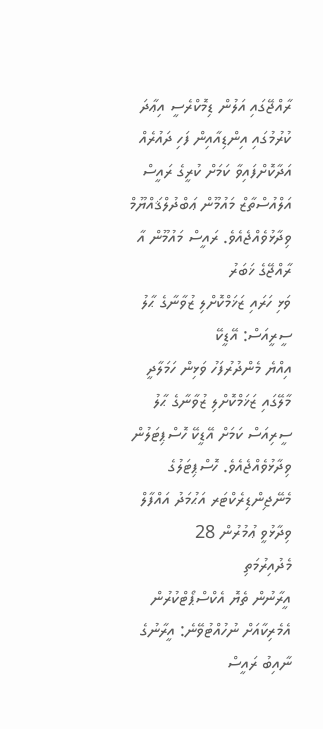ރާއްޖޭގައި އަލުން ޑިމޮކްރެސީ އިޢާދަ ކުރުމުގައި އިންޑިއާއިން ފަހި ދައުރެއް އަދާކޮށްފައިވާ ކަމަށް ކުރީގެ ރައީސް އަލްއުސްތާޒް މައުމޫން ޢަބްދުލްޤައްޔޫމް ވިދާޅުވެއްޖެއެވެ. ރައީސް މައުމޫން އާ
ރާއްޖޭގެ ޚަބަރު
ވަޅި ހަރައި ޒަޚަމްކޮށްލި ޒުވާނާގެ ޙާލު ސީރީއަސް: އޭޑީކޭ
އިއްޔެ މެންދުރުފަހު ވަޅިން ހަމަލާދީ  މާލޭގައި ޒަޚަމްކޮށްލި ޒުވާނާގެ ޙާލު ސީރިއަސް ކަމަށް އޭޑީކޭ ހޮސްޕިޓަލުން ވިދާޅުވެއްޖެއެވެ. ހޮސްޕިޓަލުގެ މެނޭޖިންޑިރެކްޓަރ އަޙުމަދު އައްފާލް ވިދާޅުވީ ޢުމުރުން 28
މެދުއިރުމަތި
އީރާނުން ތެޔޮ އެކްސްޕޯޓްކުރުން އެމެރިކާއަށް ނުހުއްޓުވޭނެ: އީރާނުގެ ނާއިބު ރައީސް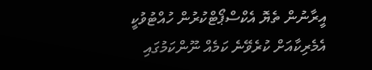އީރާނުން ތެޔޮ އެކްސްޕޯޓްކުރުން ހުއްޓުވުކީ އެމެރިކާއަށް ކުރެވޭނެ ކަމެއް ނޫންކަމުގައި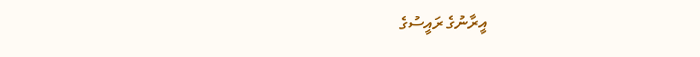އީރާނުގެ ރައީސުގެ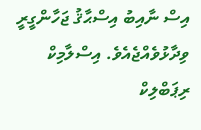އިސް ނާއިބު އިސްޙާޤު ޖަހާންގީރީ ވިދާޅުވެއްޖެއެވެ. އިސްލާމިކް ރިޕަބްލިކް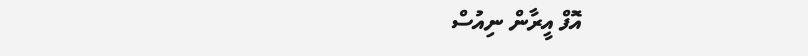އޮފް އީރާން ނިއުސް